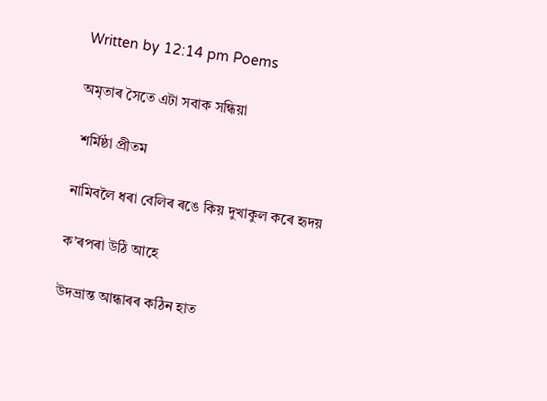Written by 12:14 pm Poems

অমৃতাৰ সৈতে এটা সবাক সন্ধিয়া

 শৰ্মিষ্ঠা প্ৰীতম

নামিবলৈ ধৰা বেলিৰ ৰঙে কিয় দুখাকুল কৰে হৃদয়

ক’ৰপৰা উঠি আহে

উদভ্ৰান্ত আন্ধাৰৰ কঠিন হাত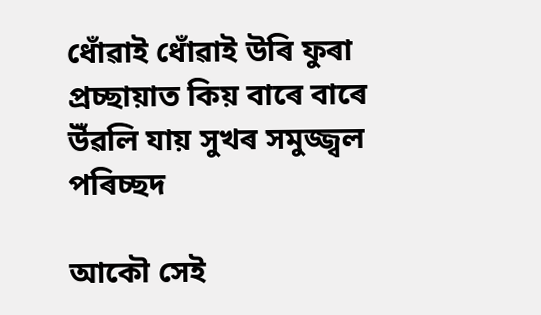ধোঁৱাই ধোঁৱাই উৰি ফুৰা প্ৰচ্ছায়াত কিয় বাৰে বাৰে উঁৱলি যায় সুখৰ সমুজ্জ্বল পৰিচ্ছদ

আকৌ সেই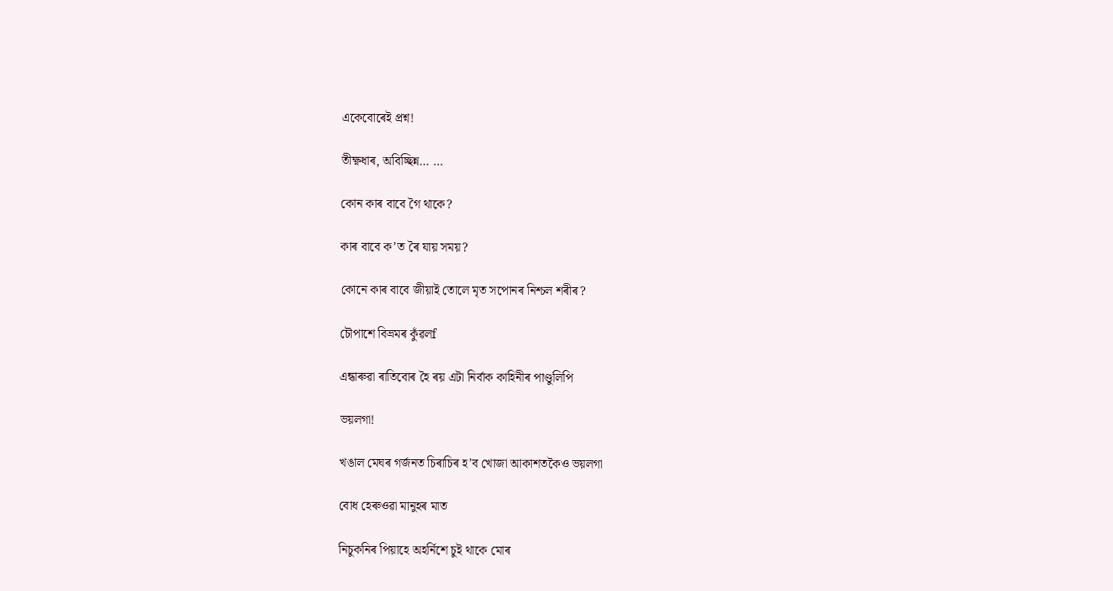একেবোৰেই প্ৰশ্ন!

তীক্ষ্ণধাৰ, অবিচ্ছিন্ন… …

কোন কাৰ বাবে গৈ থাকে?

কাৰ বাবে ক’ত ৰৈ যায় সময়?

কোনে কাৰ বাবে জীয়াই তোলে মৃত সপোনৰ নিশ্চল শৰীৰ?

চৌপাশে বিভ্ৰমৰ কুঁৱলf

এন্ধাৰুৱা ৰাতিবোৰ হৈ ৰয় এটা নিৰ্বাক কাহিনীৰ পাণ্ডুলিপি

ভয়লগা!

খঙাল মেঘৰ গৰ্জনত চিৰাচিৰ হ’ব খোজা আকাশতকৈও ভয়লগা

বোধ হেৰুওৱা মানুহৰ মাত

নিচুকনিৰ পিয়াহে অহৰ্নিশে চুই থাকে মোৰ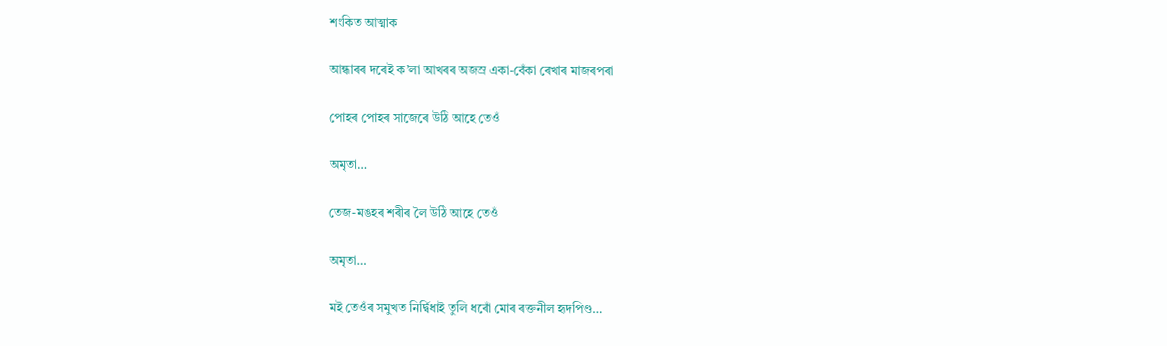শংকিত আত্মাক

আন্ধাৰৰ দৰেই ক’লা আখৰৰ অজস্ৰ একা-বেঁকা ৰেখাৰ মাজৰপৰা

পোহৰ পোহৰ সাজেৰে উঠি আহে তেওঁ

অমৃতা…

তেজ-মঙহৰ শৰীৰ লৈ উঠি আহে তেওঁ

অমৃতা…

মই তেওঁৰ সমুখত নিৰ্দ্বিধাই তুলি ধৰোঁ মোৰ ৰক্তনীল হৃদপিণ্ড…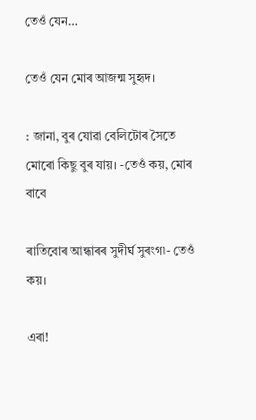তেওঁ যেন…

তেওঁ যেন মোৰ আজন্ম সুহৃদ।

: জানা, বুৰ যোৱা বেলিটোৰ সৈতে মোৰো কিছু বুৰ যায়। -তেওঁ কয়, মোৰ বাবে

ৰাতিবোৰ আন্ধাৰৰ সুদীৰ্ঘ সুৰংগ৷- তেওঁ কয়।

এৰা!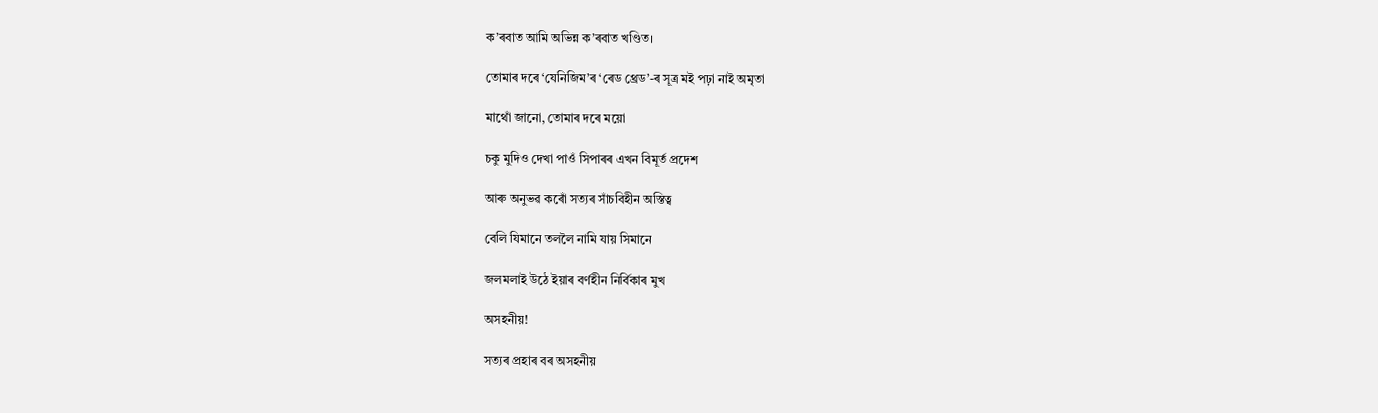ক’ৰবাত আমি অভিন্ন ক’ৰবাত খণ্ডিত।

তোমাৰ দৰে ‘যেনিজিম’ৰ ‘ৰেড থ্ৰেড’-ৰ সূত্ৰ মই পঢ়া নাই অমৃতা

মাথোঁ জানো, তোমাৰ দৰে ময়ো

চকু মুদিও দেখা পাওঁ সিপাৰৰ এখন বিমূৰ্ত প্ৰদেশ

আৰু অনুভৱ কৰোঁ সত্যৰ সাঁচবিহীন অস্তিত্ব

বেলি যিমানে তললৈ নামি যায় সিমানে

জলমলাই উঠে ইয়াৰ বৰ্ণহীন নিৰ্বিকাৰ মুখ

অসহনীয়!

সত্যৰ প্ৰহাৰ বৰ অসহনীয়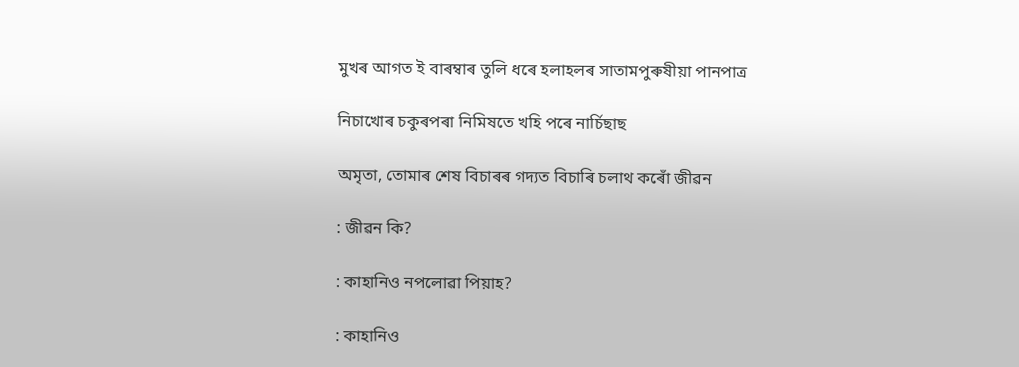মুখৰ আগত ই বাৰম্বাৰ তুলি ধৰে হলাহলৰ সাতামপুৰুষীয়া পানপাত্ৰ

নিচাখোৰ চকুৰপৰা নিমিষতে খহি পৰে নাৰ্চিছাছ

অমৃতা, তোমাৰ শেষ বিচাৰৰ গদ্যত বিচাৰি চলাথ কৰোঁ জীৱন

: জীৱন কি?

: কাহানিও নপলোৱা পিয়াহ?

: কাহানিও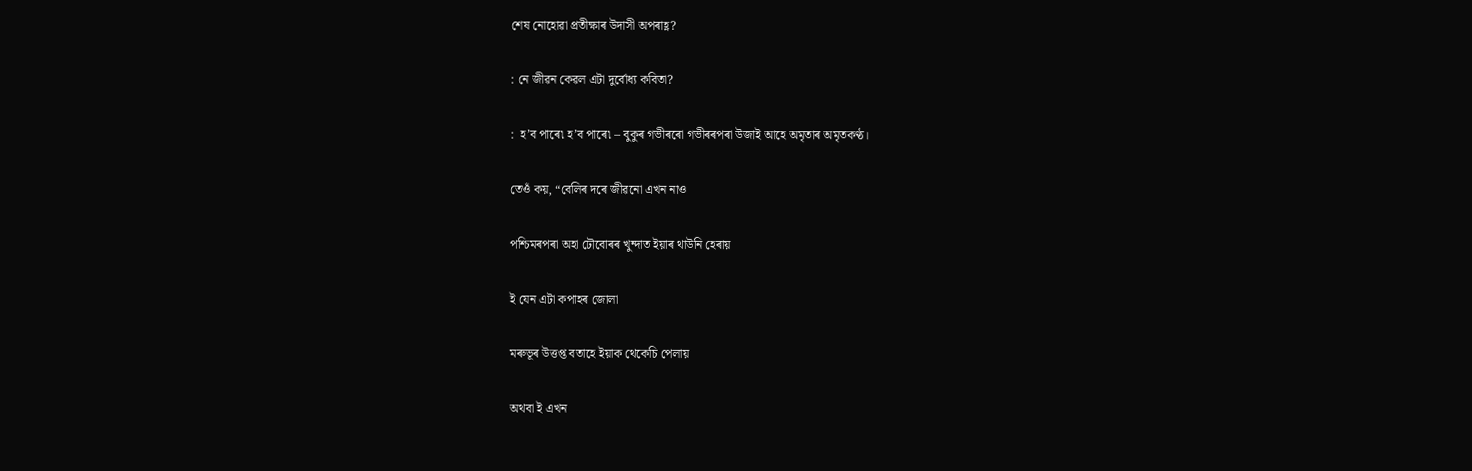শেষ নোহোৱা প্ৰতীক্ষাৰ উদাসী অপৰাহ্ণ?

: নে জীৱন কেৱল এটা দুৰ্বোধ্য কবিতা?

:  হ’ব পাৰে৷ হ’ব পাৰে৷ – বুকুৰ গভীৰৰো গভীৰৰপৰা উজাই আহে অমৃতাৰ অমৃতকণ্ঠ।

তেওঁ কয়, “বেলিৰ দৰে জীৱনো এখন নাও

পশ্চিমৰপৰা অহা ঢৌবোৰৰ খুন্দাত ইয়াৰ থাউনি হেৰায়

ই যেন এটা কপাহৰ জোলা

মৰুভূৰ উত্তপ্ত বতাহে ইয়াক থেকেচি পেলায়

অথবা ই এখন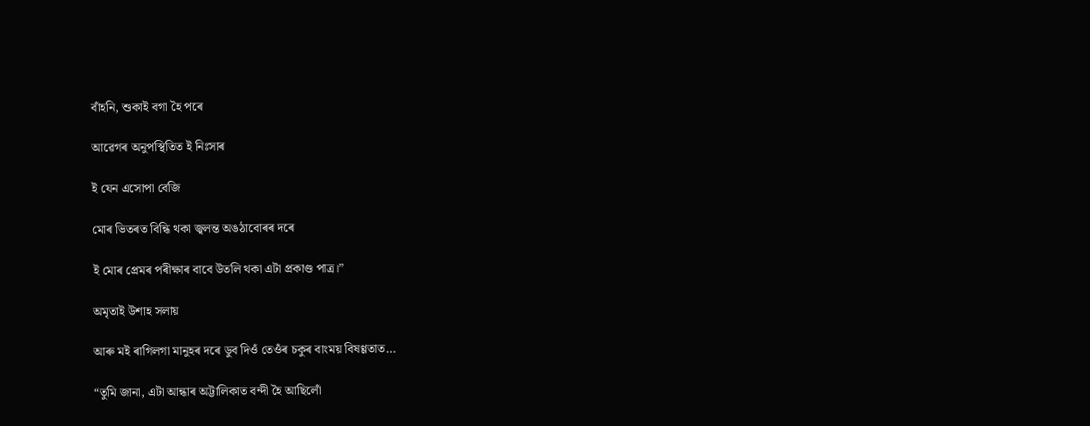বাঁহনি, শুকাই বগা হৈ পৰে

আৱেগৰ অনুপস্থিতিত ই নিঃসাৰ

ই যেন এসোপা বেজি

মোৰ ভিতৰত বিন্ধি থকা জ্বলন্ত অঙঠাবোৰৰ দৰে

ই মোৰ প্ৰেমৰ পৰীক্ষাৰ বাবে উতলি থকা এটা প্ৰকাণ্ড পাত্ৰ।”

অমৃতাই উশাহ সলায়

আৰু মই ৰাগিলগা মানুহৰ দৰে ডুব দিওঁ তেওঁৰ চকুৰ বাংময় বিষণ্ণতাত…

“তুমি জানা, এটা আন্ধাৰ অট্টালিকাত বন্দী হৈ আছিলোঁ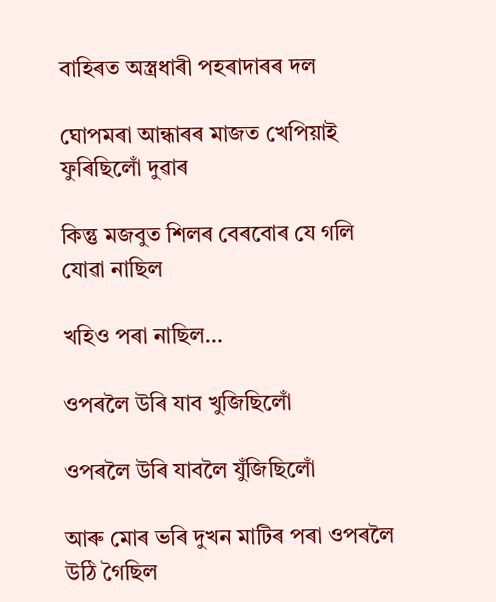বাহিৰত অস্ত্ৰধাৰী পহৰাদাৰৰ দল

ঘোপমৰা আন্ধাৰৰ মাজত খেপিয়াই ফুৰিছিলোঁ দুৱাৰ

কিন্তু মজবুত শিলৰ বেৰবোৰ যে গলি যোৱা নাছিল

খহিও পৰা নাছিল…

ওপৰলৈ উৰি যাব খুজিছিলোঁ

ওপৰলৈ উৰি যাবলৈ যুঁজিছিলোঁ

আৰু মোৰ ভৰি দুখন মাটিৰ পৰা ওপৰলৈ উঠি গৈছিল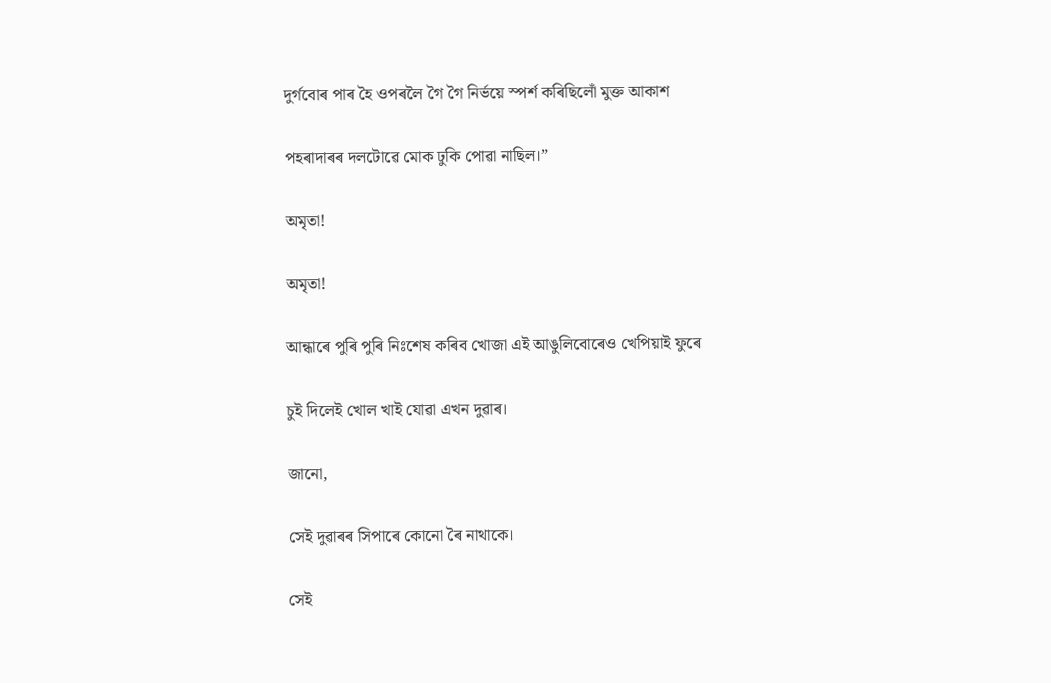দুৰ্গবোৰ পাৰ হৈ ওপৰলৈ গৈ গৈ নিৰ্ভয়ে স্পৰ্শ কৰিছিলোঁ মুক্ত আকাশ

পহৰাদাৰৰ দলটোৱে মোক ঢুকি পোৱা নাছিল।”

অমৃতা!

অমৃতা!

আন্ধাৰে পুৰি পুৰি নিঃশেষ কৰিব খোজা এই আঙুলিবোৰেও খেপিয়াই ফুৰে

চুই দিলেই খোল খাই যোৱা এখন দুৱাৰ।

জানো,

সেই দুৱাৰৰ সিপাৰে কোনো ৰৈ নাথাকে।

সেই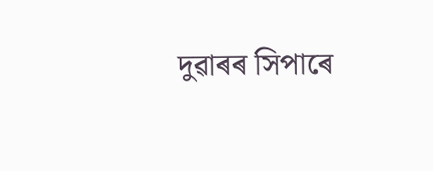দুৱাৰৰ সিপাৰে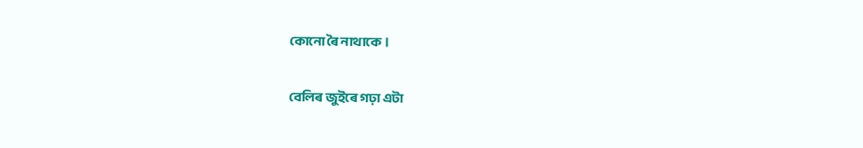কোনো ৰৈ নাথাকে।

বেলিৰ জুইৰে গঢ়া এটা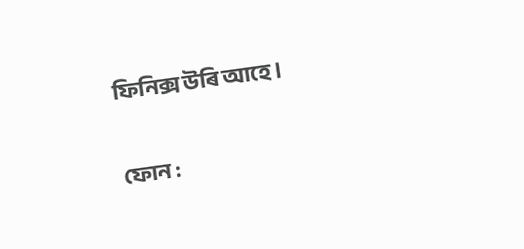ফিনিক্স উৰি আহে ।

ফোন :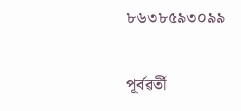৮৬৩৮৫৯৩০৯৯

পূৰ্বৱৰ্তী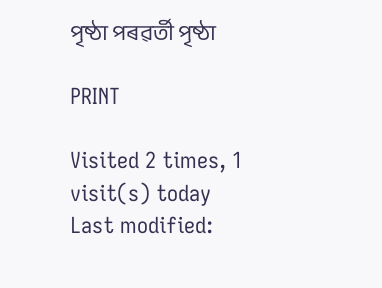পৃষ্ঠা পৰৱৰ্তী পৃষ্ঠা

PRINT

Visited 2 times, 1 visit(s) today
Last modified: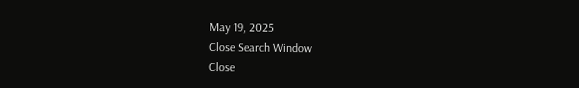May 19, 2025
Close Search Window
Close